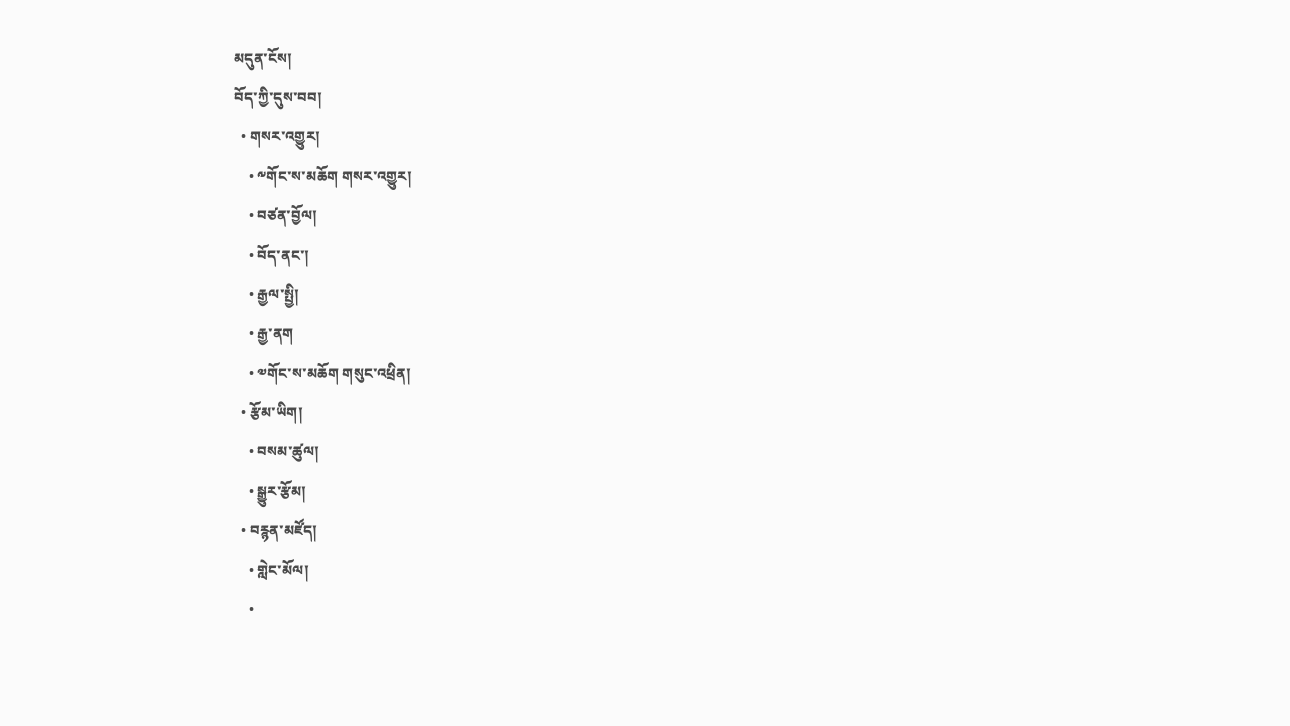མདུན་ངོས།
བོད་ཀྱི་དུས་བབ།
  • གསར་འགྱུར།
    • ༸གོང་ས་མཆོག གསར་འགྱུར།
    • བཙན་བྱོལ།
    • བོད་ནང་།
    • རྒྱལ་སྤྱི།
    • རྒྱ་ནག
    • ༧གོང་ས་མཆོག གསུང་འཕྲིན།
  • རྩོམ་ཡིག།
    • བསམ་ཚུལ།
    • སྒྱུར་རྩོམ།
  • བརྙན་མཛོད།
    • གླེང་མོལ།
    •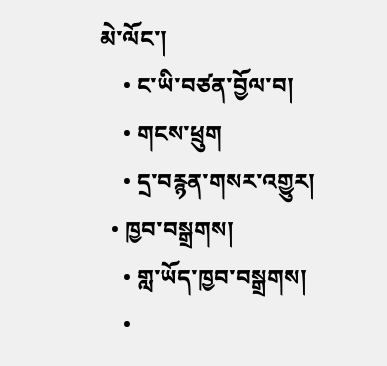མེ་ལོང་།
    • ང་ཡི་བཙན་བྱོལ་བ།
    • གངས་ཕྲུག
    • དྲ་བརྙན་གསར་འགྱུར།
  • ཁྱབ་བསྒྲགས།
    • གླ་ཡོད་ཁྱབ་བསྒྲགས།
    •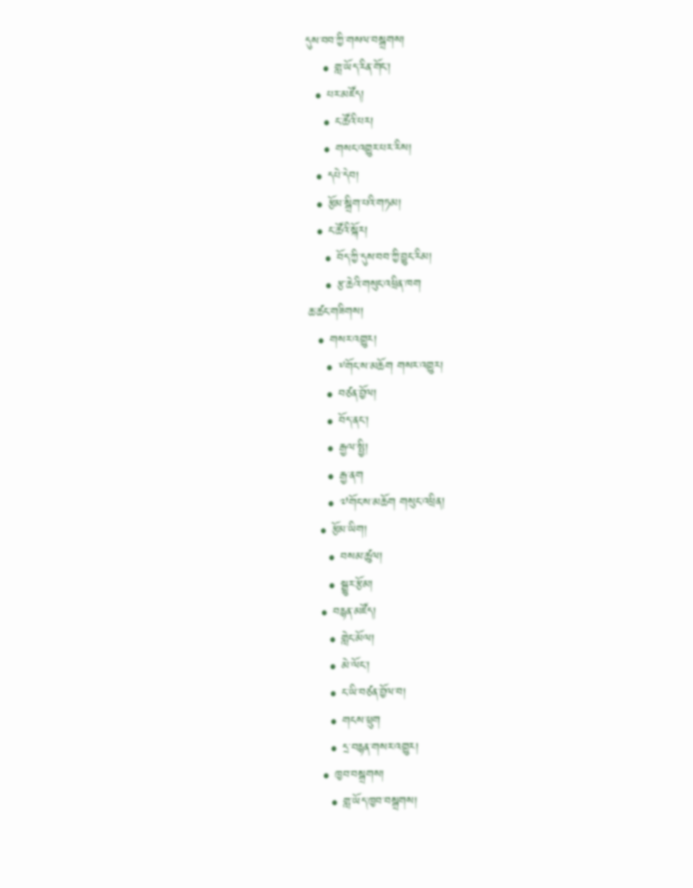དུས་བབ་ཀྱི་གསལ་བསྒྲགས།
    • གླ་ཡོད་རིན་གོང་།
  • པར་མཛོད།
    • ང་ཚོའི་པར།
    • གསང་འགྱུར་པར་རིས།
  • དཔེ་དེབ།
  • རྩོམ་སྒྲིག་པའི་གཏམ།
  • ང་ཚོའི་སྐོར།
    • བོད་ཀྱི་དུས་བབ་ཀྱི་བྱུང་རིམ།
    • རྩ་ཆེའི་གསུང་འཕྲིན་ཁག
ཆ་ཚང་གཟིགས།
  • གསར་འགྱུར།
    • ༸གོང་ས་མཆོག གསར་འགྱུར།
    • བཙན་བྱོལ།
    • བོད་ནང་།
    • རྒྱལ་སྤྱི།
    • རྒྱ་ནག
    • ༧གོང་ས་མཆོག གསུང་འཕྲིན།
  • རྩོམ་ཡིག།
    • བསམ་ཚུལ།
    • སྒྱུར་རྩོམ།
  • བརྙན་མཛོད།
    • གླེང་མོལ།
    • མེ་ལོང་།
    • ང་ཡི་བཙན་བྱོལ་བ།
    • གངས་ཕྲུག
    • དྲ་བརྙན་གསར་འགྱུར།
  • ཁྱབ་བསྒྲགས།
    • གླ་ཡོད་ཁྱབ་བསྒྲགས།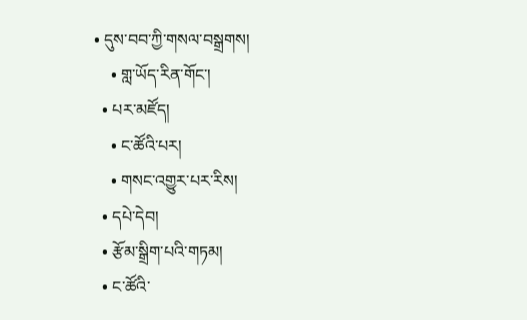• དུས་བབ་ཀྱི་གསལ་བསྒྲགས།
    • གླ་ཡོད་རིན་གོང་།
  • པར་མཛོད།
    • ང་ཚོའི་པར།
    • གསང་འགྱུར་པར་རིས།
  • དཔེ་དེབ།
  • རྩོམ་སྒྲིག་པའི་གཏམ།
  • ང་ཚོའི་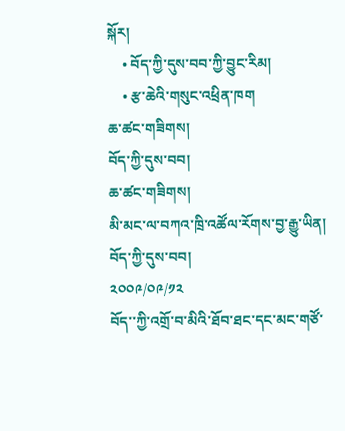སྐོར།
    • བོད་ཀྱི་དུས་བབ་ཀྱི་བྱུང་རིམ།
    • རྩ་ཆེའི་གསུང་འཕྲིན་ཁག
ཆ་ཚང་གཟིགས།
བོད་ཀྱི་དུས་བབ།
ཆ་ཚང་གཟིགས།
མི་མང་ལ་བཀའ་ཁྲི་འཚོལ་རོགས་བྱ་རྒྱུ་ཡིན།
བོད་ཀྱི་དུས་བབ།
༢༠༠༩/༠༩/༡༢
བོད་་ཀྱི་འགྲོ་བ་མིའི་ཐོབ་ཐང་དང་མང་གཙོ་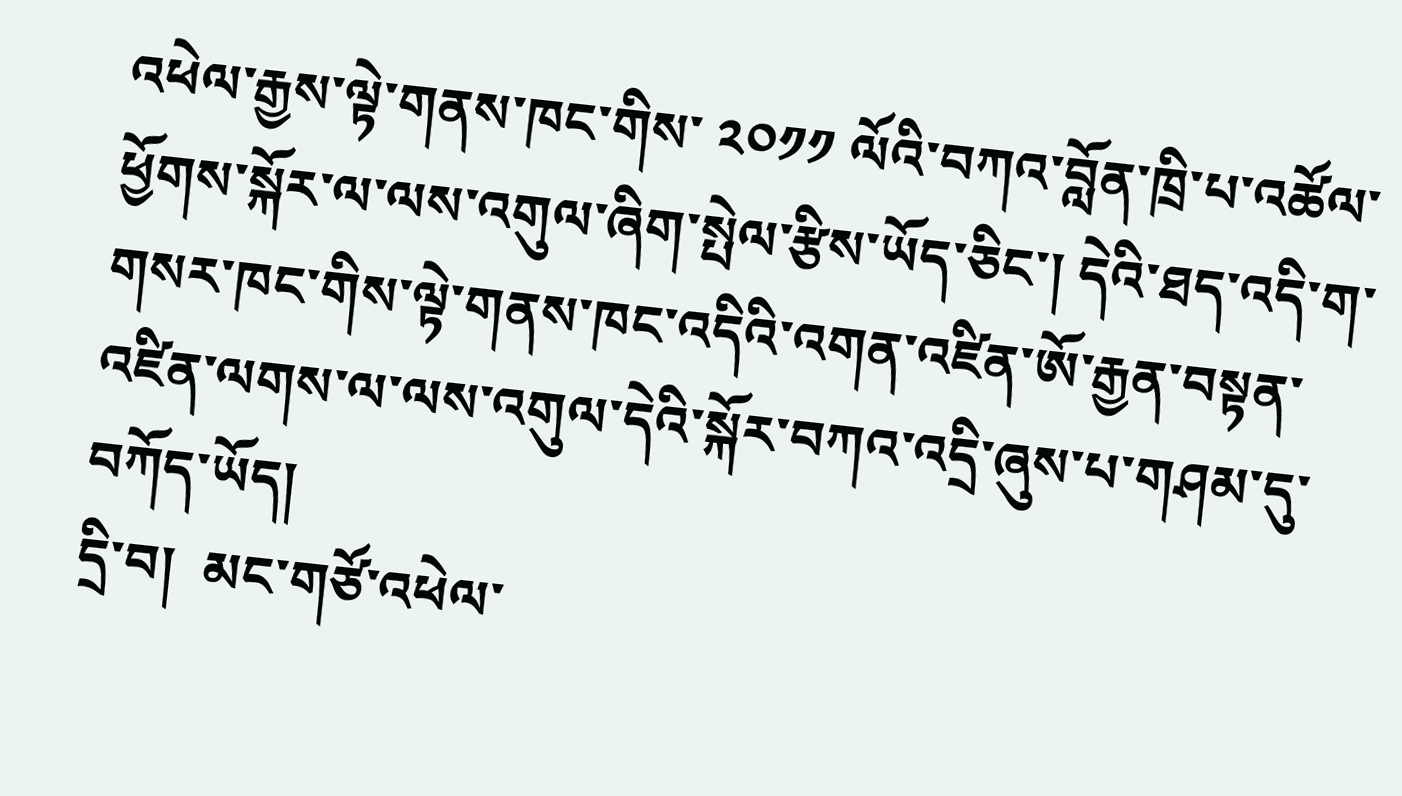འཕེལ་རྒྱས་ལྟེ་གནས་ཁང་གིས་ ༢༠༡༡ ལོའི་བཀའ་བློན་ཁྲི་པ་འཚོལ་ཕྱོགས་སྐོར་ལ་ལས་འགུལ་ཞིག་སྤེལ་རྩིས་ཡོད་ཅིང་། དེའི་ཐད་འདི་ག་གསར་ཁང་གིས་ལྟེ་གནས་ཁང་འདིའི་འགན་འཛིན་ཨོ་རྒྱན་བསྟན་འཛིན་ལགས་ལ་ལས་འགུལ་དེའི་སྐོར་བཀའ་འདྲི་ཞུས་པ་གཤམ་དུ་བཀོད་ཡོད།
དྲི་བ།  མང་གཙོ་འཕེལ་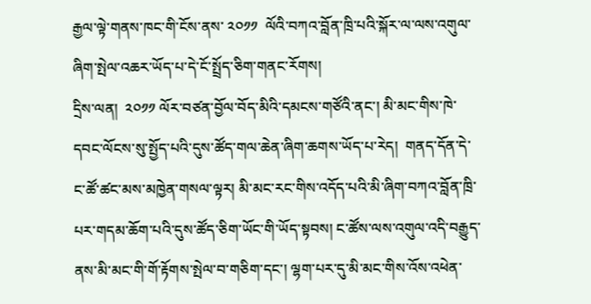རྒྱལ་ལྟེ་གནས་ཁང་གི་ངོས་ནས་ ༢༠༡༡  ལོའི་བཀའ་བློན་ཁྲི་པའི་སྐོར་ལ་ལས་འགུལ་ཞིག་སྤེལ་འཆར་ཡོད་པ་དེ་ངོ་སྤྲོད་ཅིག་གནང་རོགས།
དྲིས་ལན།  ༢༠༡༡ ལོར་བཙན་བྱོལ་བོད་མིའི་དམངས་གཙོའི་ནང་། མི་མང་གིས་ཁེ་དབང་ལོངས་སུ་སྤྱོད་པའི་དུས་ཚོད་གལ་ཆེན་ཞིག་ཆགས་ཡོད་པ་རེད།  གནད་དོན་དེ་ང་ཚོ་ཚང་མས་མཁྱེན་གསལ་ལྟར། མི་མང་རང་གིས་འདོད་པའི་མི་ཞིག་བཀའ་བློན་ཁྲི་པར་གདམ་ཆོག་པའི་དུས་ཚོད་ཅིག་ཡོང་གི་ཡོད་སྟབས། ང་ཚོས་ལས་འགུལ་འདི་བརྒྱུད་ནས་མི་མང་གི་གོ་རྟོགས་སྤེལ་བ་གཅིག་དང་། ལྷག་པར་དུ་མི་མང་གིས་འོས་འཕེན་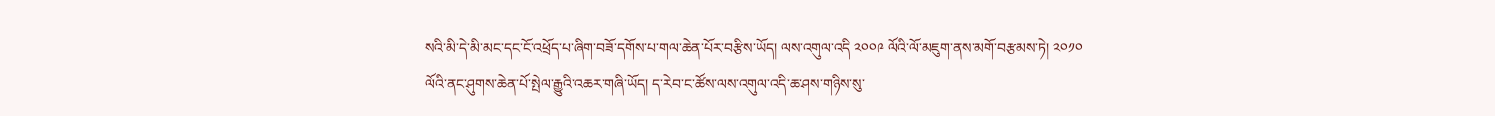སའི་མི་དེ་མི་མང་དང་ངོ་འཕྲོད་པ་ཞིག་བཟོ་དགོས་པ་གལ་ཆེན་པོར་བརྩིས་ཡོད། ལས་འགུལ་འདི ༢༠༠༩ ལོའི་ལོ་མཇུག་ནས་མགོ་བརྩམས་ཏེ། ༢༠༡༠ ལོའི་ནང་ཤུགས་ཆེན་པོ་སྤེལ་རྒྱུའི་འཆར་གཞི་ཡོད། ད་རེབ་ང་ཚོས་ལས་འགུལ་འདི་ཆ་ཤས་གཉིས་སུ་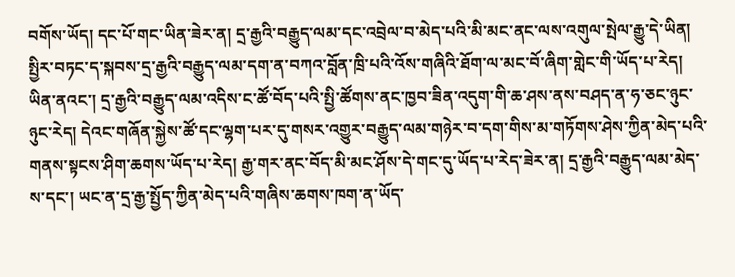བགོས་ཡོད། དང་པོ་གང་ཡིན་ཟེར་ན། དྲ་རྒྱའི་བརྒྱུད་ལམ་དང་འབྲེལ་བ་མེད་པའི་མི་མང་ནང་ལས་འགུལ་སྤེལ་རྒྱུ་དེ་ཡིན། སྤྱིར་བཏང་ད་སྐབས་དྲ་རྒྱའི་བརྒྱུད་ལམ་དག་ན་བཀའ་བློན་ཁྲི་པའི་འོས་གཞིའི་ཐོག་ལ་མང་བོ་ཞིག་གླེང་གི་ཡོད་པ་རེད། ཡིན་ནའང་། དྲ་རྒྱའི་བརྒྱུད་ལམ་འདིས་ང་ཚོ་བོད་པའི་སྤྱི་ཚོགས་ནང་ཁྱབ་ཟིན་འདུག་གི་ཆ་ཤས་ནས་བཤད་ན་ཧ་ཅང་ཉུང་ཉུང་རེད། དེའང་གཞོན་སྐྱེས་ཚོ་དང་ལྷག་པར་དུ་གསར་འགྱུར་བརྒྱུད་ལམ་གཉེར་བ་དག་གིས་མ་གཏོགས་ཤེས་ཀྱིན་མེད་པའི་གནས་སྟངས་ཤིག་ཆགས་ཡོད་པ་རེད། རྒྱ་གར་ནང་བོད་མི་མང་ཤོས་དེ་གང་དུ་ཡོད་པ་རེད་ཟེར་ན། དྲ་རྒྱའི་བརྒྱུད་ལམ་མེད་ས་དང་། ཡང་ན་དྲ་རྒྱ་སྤྱོད་ཀྱིན་མེད་པའི་གཞིས་ཆགས་ཁག་ན་ཡོད་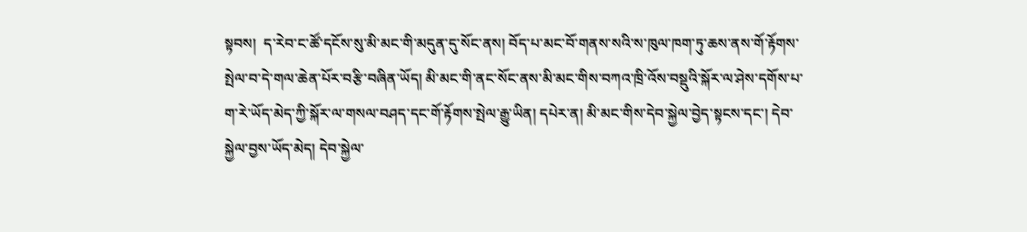སྟབས།  ད་རེབ་ང་ཚོ་དངོས་སུ་མི་མང་གི་མདུན་དུ་སོང་ནས། བོད་པ་མང་བོ་གནས་སའི་ས་ཁུལ་ཁག་ཏུ་ཆས་ནས་གོ་རྟོགས་སྤེལ་བ་དེ་གལ་ཆེན་པོར་བརྩི་བཞིན་ཡོད། མི་མང་གི་ནང་སོང་ནས་མི་མང་གིས་བཀའ་ཁྲི་འོས་བསྡུའི་སྐོར་ལ་ཤེས་དགོས་པ་ག་རེ་ཡོད་མེད་ཀྱི་སྐོར་ལ་གསལ་བཤད་དང་གོ་རྟོགས་སྤེལ་རྒྱུ་ཡིན། དཔེར་ན། མི་མང་གིས་དེབ་སྐྱེལ་བྱེད་སྟངས་དང་། དེབ་སྐྱེལ་བྱས་ཡོད་མེད། དེབ་སྐྱེལ་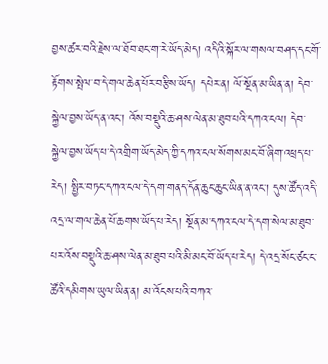བྱས་ཚར་བའི་རྗེས་ལ་ཐོབ་ཐང་ག་རེ་ཡོད་མེད། འདིའི་སྐོར་ལ་གསལ་བཤད་དང་གོ་རྟོགས་སྤེལ་བ་དེ་གལ་ཆེན་པོར་བརྩིས་ཡོད། དཔེར་ན། ལོ་སྔོན་མ་ཡིན་ན། དེབ་སྐྱེལ་བྱས་ཡོད་ན་འང་། འོས་བསྡུའི་ཆ་ཤས་ལེན་མ་ཐུབ་པའི་དཀའ་ངལ། དེབ་སྐྱེལ་བྱས་ཡོད་པ་དེ་འགྲིག་ཡོད་མེད་ཀྱི་དཀའ་ངལ་སོགས་མང་བོ་ཞིག་འཕྲད་པ་རེད། སྤྱིར་བཏང་དཀའ་ངལ་དེ་དག་གནད་དོན་ཆུང་ཆུང་ཡིན་ན་འང་། དུས་ཚོད་འདི་འདྲ་ལ་གལ་ཆེན་པོ་ཆགས་ཡོད་པ་རེད། སྔོན་མ་དཀའ་ངལ་དེ་དག་སེལ་མ་ཐུབ་པར་འོས་བསྡུའི་ཆ་ཤས་ལེན་མ་ཐུབ་པའི་མི་མང་བོ་ཡོད་པ་རེད། དེ་འདྲ་སོང་ཙང་ང་ཚོའི་དམིགས་ཡུལ་ཡིན་ན། མ་འོངས་པའི་བཀའ་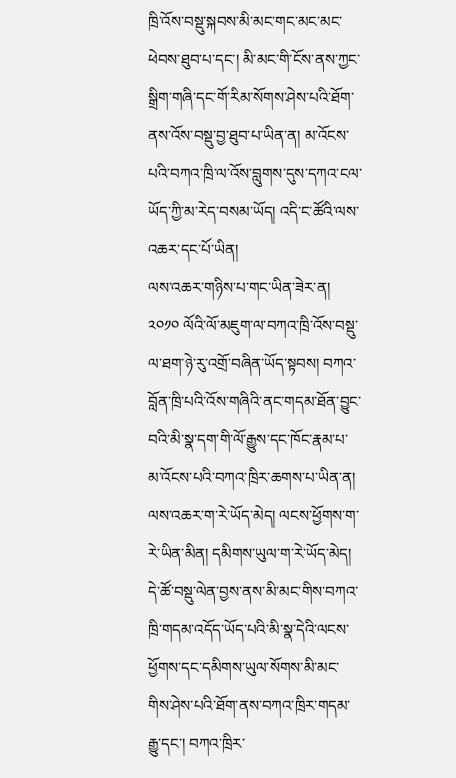ཁྲི་འོས་བསྡུ་སྐབས་མི་མང་གང་མང་མང་ཕེབས་ཐུབ་པ་དང་། མི་མང་གི་ངོས་ནས་ཀྱང་སྒྲིག་གཞི་དང་གོ་རིམ་སོགས་ཤེས་པའི་ཐོག་ནས་འོས་བསྡུ་བྱ་ཐུབ་པ་ཡིན་ན། མ་འོངས་པའི་བཀའ་ཁྲི་ལ་འོས་བླུགས་དུས་དཀའ་ངལ་ཡོད་ཀྱི་མ་རེད་བསམ་ཡོད། འདི་ང་ཚོའི་ལས་འཆར་དང་པོ་ཡིན།
ལས་འཆར་གཉིས་པ་གང་ཡིན་ཟེར་ན། ༢༠༡༠ ལོའི་ལོ་མཇུག་ལ་བཀའ་ཁྲི་འོས་བསྡུ་ལ་ཐག་ཉེ་རུ་འགྲོ་བཞིན་ཡོད་སྟབས། བཀའ་བློན་ཁྲི་པའི་འོས་གཞིའི་ནང་གདམ་ཐོན་བྱུང་བའི་མི་སྣ་དག་གི་ལོ་རྒྱུས་དང་ཁོང་རྣམ་པ་མ་འོངས་པའི་བཀའ་ཁྲིར་ཆགས་པ་ཡིན་ན། ལས་འཆར་ག་རེ་ཡོད་མེད། ལངས་ཕྱོགས་ག་རེ་ཡིན་མིན། དམིགས་ཡུལ་ག་རེ་ཡོད་མེད། དེ་ཚོ་བསྡུ་ལེན་བྱས་ནས་མི་མང་གིས་བཀའ་ཁྲི་གདམ་འདོད་ཡོད་པའི་མི་སྣ་དེའི་ལངས་ཕྱོགས་དང་དམིགས་ཡུལ་སོགས་མི་མང་གིས་ཤེས་པའི་ཐོག་ནས་བཀའ་ཁྲིར་གདམ་རྒྱུ་དང་། བཀའ་ཁྲིར་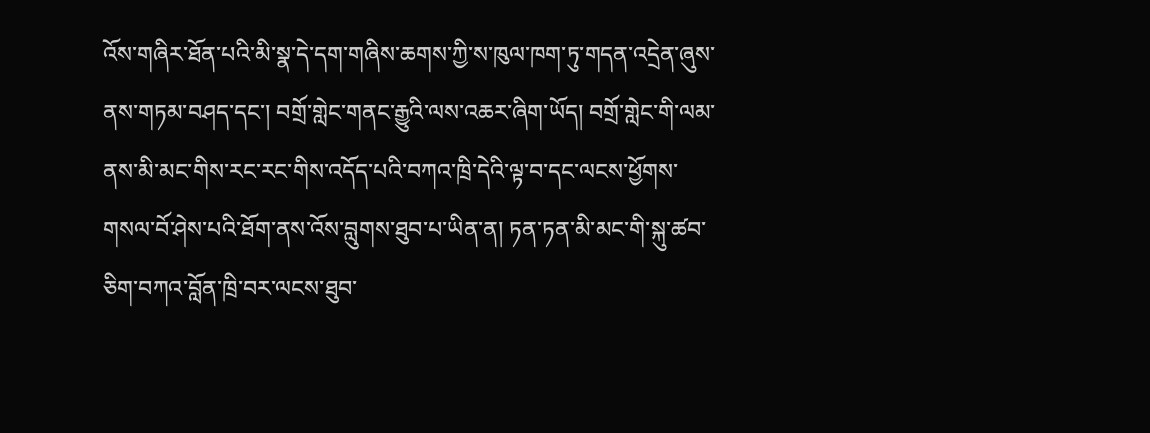འོས་གཞིར་ཐོན་པའི་མི་སྣ་དེ་དག་གཞིས་ཆགས་ཀྱི་ས་ཁུལ་ཁག་ཏུ་གདན་འདྲེན་ཞུས་ནས་གཏམ་བཤད་དང་། བགྲོ་གླེང་གནང་རྒྱུའི་ལས་འཆར་ཞིག་ཡོད། བགྲོ་གླེང་གི་ལམ་ནས་མི་མང་གིས་རང་རང་གིས་འདོད་པའི་བཀའ་ཁྲི་དེའི་ལྟ་བ་དང་ལངས་ཕྱོགས་གསལ་བོ་ཤེས་པའི་ཐོག་ནས་འོས་བླུགས་ཐུབ་པ་ཡིན་ན། ཏན་ཏན་མི་མང་གི་སྐུ་ཚབ་ཅིག་བཀའ་བློན་ཁྲི་བར་ལངས་ཐུབ་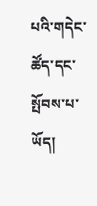པའི་གདེང་ཚོད་དང་སྤོབས་པ་ཡོད།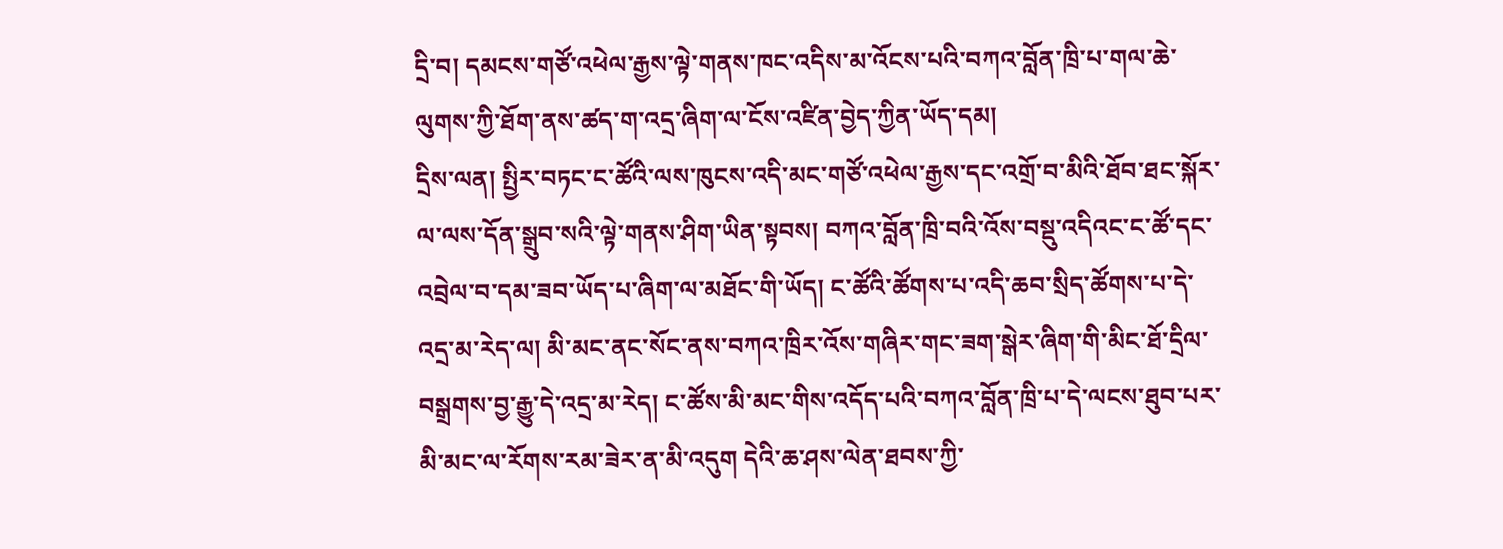དྲི་བ། དམངས་གཙོ་འཕེལ་རྒྱས་ལྟེ་གནས་ཁང་འདིས་མ་འོངས་པའི་བཀའ་བློན་ཁྲི་པ་གལ་ཆེ་ལུགས་ཀྱི་ཐོག་ནས་ཚད་ག་འདྲ་ཞིག་ལ་ངོས་འཛིན་བྱེད་ཀྱིན་ཡོད་དམ།
དྲིས་ལན། སྤྱིར་བཏང་ང་ཚོའི་ལས་ཁུངས་འདི་མང་གཙོ་འཕེལ་རྒྱས་དང་འགྲོ་བ་མིའི་ཐོབ་ཐང་སྐོར་ལ་ལས་དོན་སྒྲུབ་སའི་ལྟེ་གནས་ཤིག་ཡིན་སྟབས། བཀའ་བློན་ཁྲི་བའི་འོས་བསྡུ་འདིའང་ང་ཚོ་དང་འབྲེལ་བ་དམ་ཟབ་ཡོད་པ་ཞིག་ལ་མཐོང་གི་ཡོད། ང་ཚོའི་ཚོགས་པ་འདི་ཆབ་སྲིད་ཚོགས་པ་དེ་འདྲ་མ་རེད་ལ། མི་མང་ནང་སོང་ནས་བཀའ་ཁྲིར་འོས་གཞིར་གང་ཟག་སྒེར་ཞིག་གི་མིང་ཐོ་དྲིལ་བསྒྲགས་བྱ་རྒྱུ་དེ་འདྲ་མ་རེད། ང་ཚོས་མི་མང་གིས་འདོད་པའི་བཀའ་བློན་ཁྲི་པ་དེ་ལངས་ཐུབ་པར་མི་མང་ལ་རོགས་རམ་ཟེར་ན་མི་འདུག དེའི་ཆ་ཤས་ལེན་ཐབས་ཀྱི་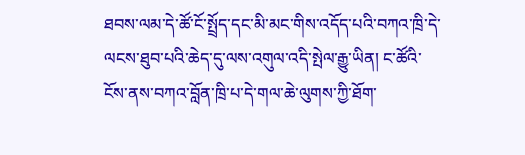ཐབས་ལམ་དེ་ཚོ་ངོ་སྤྲོད་དང་མི་མང་གིས་འདོད་པའི་བཀའ་ཁྲི་དེ་ལངས་ཐུབ་པའི་ཆེད་དུ་ལས་འགུལ་འདི་སྤེལ་རྒྱུ་ཡིན། ང་ཚོའི་ངོས་ནས་བཀའ་བློན་ཁྲི་པ་དེ་གལ་ཆེ་ལུགས་ཀྱི་ཐོག་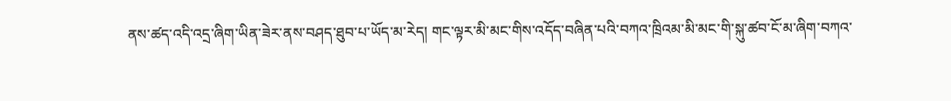ནས་ཚད་འདི་འདྲ་ཞིག་ཡིན་ཟེར་ནས་བཤད་ཐུབ་པ་ཡོད་མ་རེད། གང་ལྟར་མི་མང་གིས་འདོད་བཞིན་པའི་བཀའ་ཁྲིའམ་མི་མང་གི་སྐུ་ཚབ་ངོ་མ་ཞིག་བཀའ་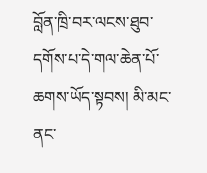བློན་ཁྲི་བར་ལངས་ཐུབ་དགོས་པ་དེ་གལ་ཆེན་པོ་ཆགས་ཡོད་སྟབས། མི་མང་ནང་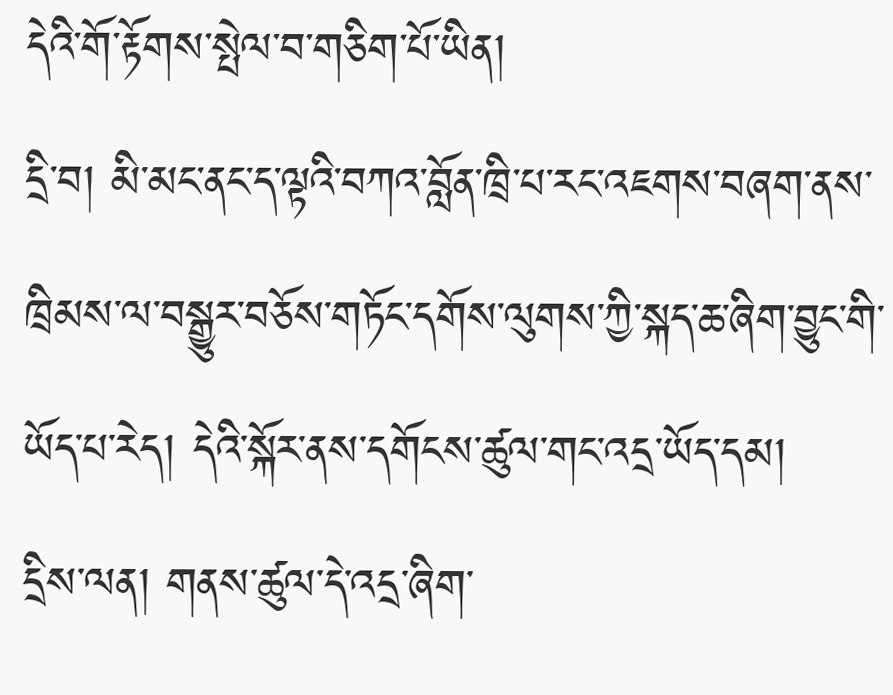དེའི་གོ་རྟོགས་སྤེལ་བ་གཅིག་པོ་ཡིན།
དྲི་བ། མི་མང་ནང་ད་ལྟའི་བཀའ་བློན་ཁྲི་པ་རང་འཇགས་བཞག་ནས་ཁྲིམས་ལ་བསྒྱུར་བཅོས་གཏོང་དགོས་ལུགས་ཀྱི་སྐད་ཆ་ཞིག་བྱུང་གི་ཡོད་པ་རེད། དེའི་སྐོར་ནས་དགོངས་ཚུལ་གང་འདྲ་ཡོད་དམ།
དྲིས་ལན། གནས་ཚུལ་དེ་འདྲ་ཞིག་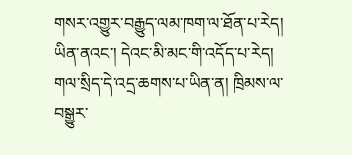གསར་འགྱུར་བརྒྱུད་ལམ་ཁག་ལ་ཐོན་པ་རེད། ཡིན་ནའང་། དེའང་མི་མང་གི་འདོད་པ་རེད། གལ་སྲིད་དེ་འདྲ་ཆགས་པ་ཡིན་ན། ཁྲིམས་ལ་བསྒྱུར་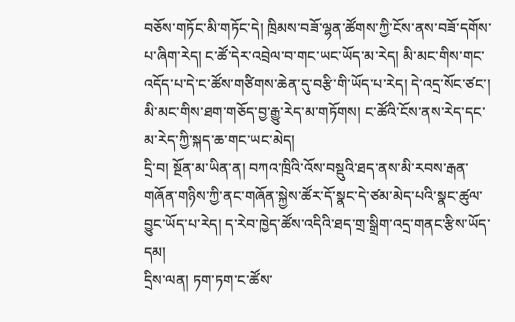བཅོས་གཏོང་མི་གཏོང་དེ། ཁྲིམས་བཟོ་ལྷན་ཚོགས་ཀྱི་ངོས་ནས་བཟོ་དགོས་པ་ཞིག་རེད། ང་ཚོ་དེར་འབྲེལ་བ་གང་ཡང་ཡོད་མ་རེད། མི་མང་གིས་གང་འདོད་པ་དེ་ང་ཚོས་གཙིགས་ཆེན་དུ་བརྩི་གི་ཡོད་པ་རེད། དེ་འདྲ་སོང་ཙང་། མི་མང་གིས་ཐག་གཅོད་བྱ་རྒྱུ་རེད་མ་གཏོགས། ང་ཚོའི་ངོས་ནས་རེད་དང་མ་རེད་ཀྱི་སྐད་ཆ་གང་ཡང་མེད།
དྲི་བ། སྔོན་མ་ཡིན་ན། བཀའ་ཁྲིའི་འོས་བསྡུའི་ཐད་ནས་མི་རབས་རྒན་གཞོན་གཉིས་ཀྱི་ནང་གཞོན་སྐྱེས་ཚོར་དོ་སྣང་དེ་ཙམ་མེད་པའི་སྣང་ཚུལ་བྱུང་ཡོད་པ་རེད། ད་རེབ་ཁྱེད་ཚོས་འདིའི་ཐད་གྲ་སྒྲིག་འདྲ་གནང་རྩིས་ཡོད་དམ།
དྲིས་ལན། ཏག་ཏག་ང་ཚོས་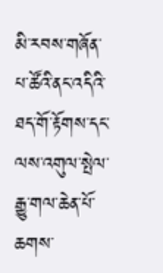མི་རབས་གཞོན་པ་ཚོའི་ནང་འདིའི་ཐད་གོ་རྟོགས་དང་ལས་འགུལ་སྤེལ་རྒྱུ་གལ་ཆེན་པོ་ཆགས་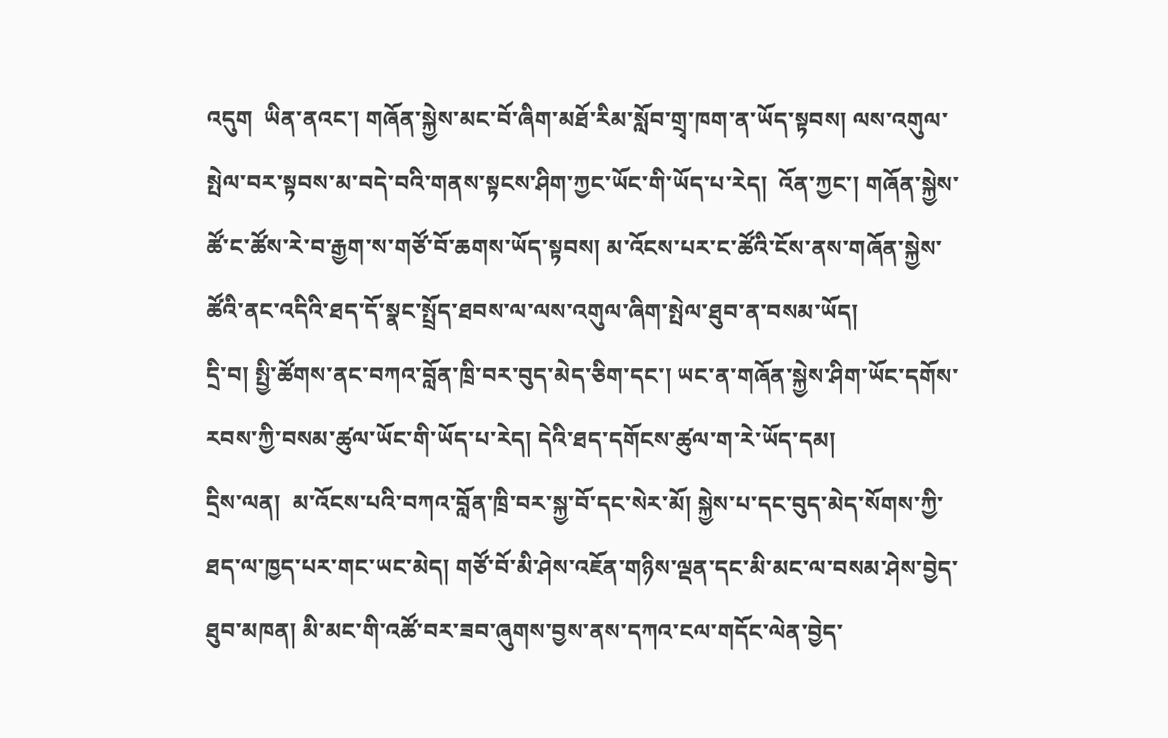འདུག  ཡིན་ནའང་། གཞོན་སྐྱེས་མང་བོ་ཞིག་མཐོ་རིམ་སློབ་གྲྭ་ཁག་ན་ཡོད་སྟབས། ལས་འགུལ་སྤེལ་བར་སྟབས་མ་བདེ་བའི་གནས་སྟངས་ཤིག་ཀྱང་ཡོང་གི་ཡོད་པ་རེད།  འོན་ཀྱང་། གཞོན་སྐྱེས་ཚོ་ང་ཚོས་རེ་བ་རྒྱག་ས་གཙོ་བོ་ཆགས་ཡོད་སྟབས། མ་འོངས་པར་ང་ཚོའི་ངོས་ནས་གཞོན་སྐྱེས་ཚོའི་ནང་འདིའི་ཐད་དོ་སྣང་སྤྲོད་ཐབས་ལ་ལས་འགུལ་ཞིག་སྤེལ་ཐུབ་ན་བསམ་ཡོད།
དྲི་བ། སྤྱི་ཚོགས་ནང་བཀའ་བློན་ཁྲི་བར་བུད་མེད་ཅིག་དང་། ཡང་ན་གཞོན་སྐྱེས་ཤིག་ཡོང་དགོས་རབས་ཀྱི་བསམ་ཚུལ་ཡོང་གི་ཡོད་པ་རེད། དེའི་ཐད་དགོངས་ཚུལ་ག་རེ་ཡོད་དམ།
དྲིས་ལན།  མ་འོངས་པའི་བཀའ་བློན་ཁྲི་བར་སྐྱ་བོ་དང་སེར་མོ། སྐྱེས་པ་དང་བུད་མེད་སོགས་ཀྱི་ཐད་ལ་ཁྱད་པར་གང་ཡང་མེད། གཙོ་བོ་མི་ཤེས་འཇོན་གཉིས་ལྡན་དང་མི་མང་ལ་བསམ་ཤེས་བྱེད་ཐུབ་མཁན། མི་མང་གི་འཚོ་བར་ཟབ་ཞུགས་བྱས་ནས་དཀའ་ངལ་གདོང་ལེན་བྱེད་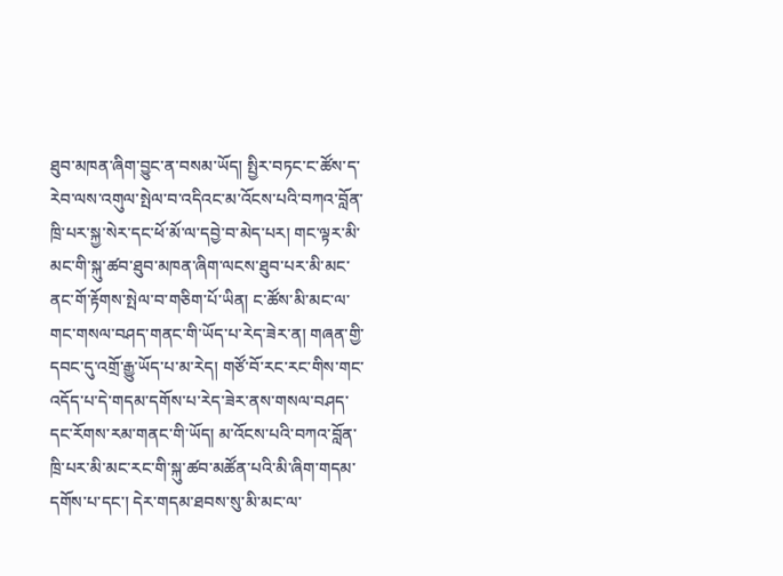ཐུབ་མཁན་ཞིག་བྱུང་ན་བསམ་ཡོད། སྤྱིར་བཏང་ང་ཚོས་ད་རེབ་ལས་འགུལ་སྤེལ་བ་འདིའང་མ་འོངས་པའི་བཀའ་བློན་ཁྲི་པར་སྐྱ་སེར་དང་ཕོ་མོ་ལ་དབྱེ་བ་མེད་པར། གང་ལྟར་མི་མང་གི་སྐུ་ཚབ་ཐུབ་མཁན་ཞིག་ལངས་ཐུབ་པར་མི་མང་ནང་གོ་རྟོགས་སྤེལ་བ་གཅིག་པོ་ཡིན། ང་ཚོས་མི་མང་ལ་གང་གསལ་བཤད་གནང་གི་ཡོད་པ་རེད་ཟེར་ན། གཞན་གྱི་དབང་དུ་འགྲོ་རྒྱུ་ཡོད་པ་མ་རེད། གཙོ་བོ་རང་རང་གིས་གང་འདོད་པ་དེ་གདམ་དགོས་པ་རེད་ཟེར་ནས་གསལ་བཤད་དང་རོགས་རམ་གནང་གི་ཡོད། མ་འོངས་པའི་བཀའ་བློན་ཁྲི་པར་མི་མང་རང་གི་སྐུ་ཚབ་མཚོན་པའི་མི་ཞིག་གདམ་དགོས་པ་དང་། དེར་གདམ་ཐབས་སུ་མི་མང་ལ་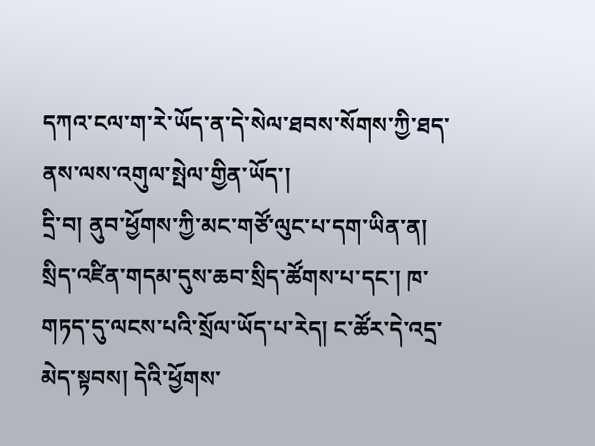དཀའ་ངལ་ག་རེ་ཡོད་ན་དེ་སེལ་ཐབས་སོགས་ཀྱི་ཐད་ནས་ལས་འགུལ་སྤེལ་གྱིན་ཡོད་།
དྲི་བ། ནུབ་ཕྱོགས་ཀྱི་མང་གཙོ་ལུང་པ་དག་ཡིན་ན། སྲིད་འཛིན་གདམ་དུས་ཆབ་སྲིད་ཚོགས་པ་དང་། ཁ་གཏད་དུ་ལངས་པའི་སྲོལ་ཡོད་པ་རེད། ང་ཚོར་དེ་འདྲ་མེད་སྟབས། དེའི་ཕྱོགས་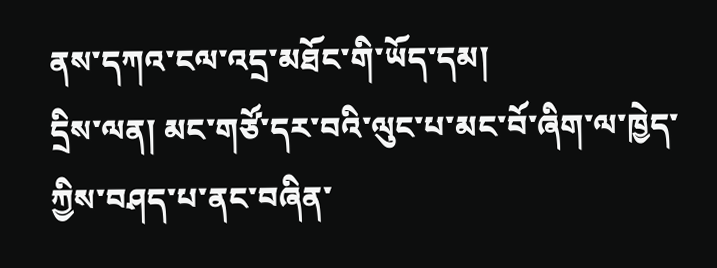ནས་དཀའ་ངལ་འདྲ་མཐོང་གི་ཡོད་དམ།
དྲིས་ལན། མང་གཙོ་དར་བའི་ལུང་པ་མང་བོ་ཞིག་ལ་ཁྱེད་ཀྱིས་བཤད་པ་ནང་བཞིན་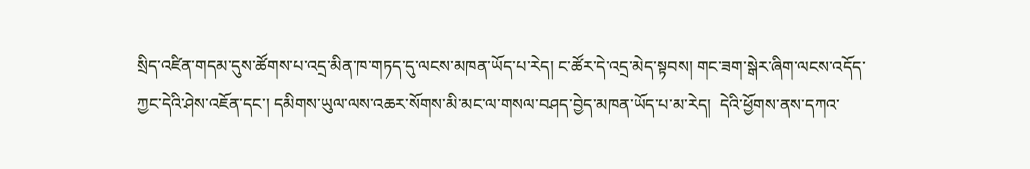སྲིད་འཛིན་གདམ་དུས་ཚོགས་པ་འདྲ་མིན་ཁ་གཏད་དུ་ལངས་མཁན་ཡོད་པ་རེད། ང་ཚོར་དེ་འདྲ་མེད་སྟབས། གང་ཟག་སྒེར་ཞིག་ལངས་འདོད་ཀྱང་དེའི་ཤེས་འཇོན་དང་། དམིགས་ཡུལ་ལས་འཆར་སོགས་མི་མང་ལ་གསལ་བཤད་བྱེད་མཁན་ཡོད་པ་མ་རེད།  དེའི་ཕྱོགས་ནས་དཀའ་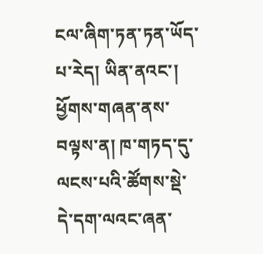ངལ་ཞིག་ཏན་ཏན་ཡོད་པ་རེད། ཡིན་ནའང་། ཕྱོགས་གཞན་ནས་བལྟས་ན། ཁ་གཏད་དུ་ལངས་པའི་ཚོགས་སྡེ་དེ་དག་ལའང་ཞན་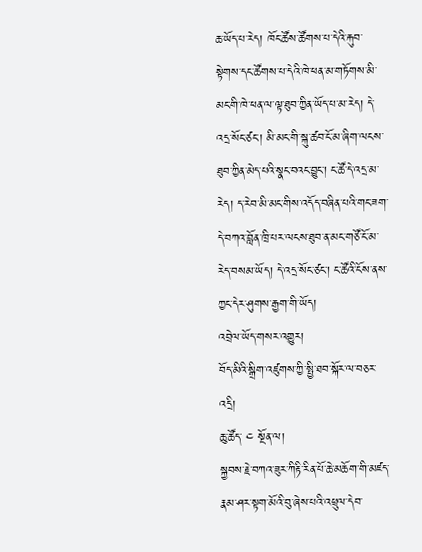ཆ་ཡོད་པ་རེད། ཁོང་ཚོས་ཚོགས་པ་དེའི་རྐུབ་སྟེགས་དང་ཚོགས་པ་དེའི་ཁེ་ཕན་མ་གཏོགས་མི་མང་གི་ཁེ་ཕན་ལ་ལྟ་ཐུབ་ཀྱིན་ཡོད་པ་མ་རེད། དེ་འདྲ་སོང་ཙང་། མི་མང་གི་སྐུ་ཚབ་ངོ་མ་ཞིག་ལངས་ཐུབ་ཀྱིན་མེད་པའི་སྣང་བའང་བྱུང་། ང་ཚོ་དེ་འདྲ་མ་རེད། ད་རེབ་མི་མང་གིས་འདོད་བཞིན་པའི་གང་ཟག་དེ་བཀའ་བློན་ཁྲི་པར་ལངས་ཐུབ་ན་མང་གཙོ་ངོ་མ་རེད་བསམ་ཡོད། དེ་འདྲ་སོང་ཙང་། ང་ཚོའི་ངོས་ནས་ཀྱང་དེར་ཤུགས་རྒྱག་གི་ཡོད།
འབྲེལ་ཡོད་གསར་འགྱུར།
བོད་མིའི་སྒྲིག་འཛུགས་ཀྱི་སྤྱི་ཐབ་སྐོར་ལ་བཅར་འདྲི།
ཆུ་ཚོད་ ༤ སྔོན་ལ།
སྐྱབས་རྗེ་བཀའ་ཟུར་ཀིརྟི་རིན་པོ་ཆེ་མཆོག་གི་མཛད་རྣམ་ཤར་སྟག་མོའི་བུ་ཞེས་པའི་འཕྲུལ་དེབ་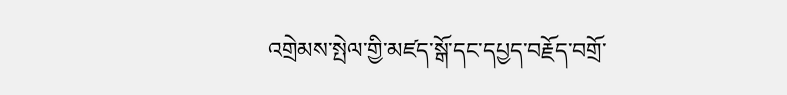འགྲེམས་སྤེལ་གྱི་མཛད་སྒོ་དང་དཔྱད་བརྗོད་བགྲོ་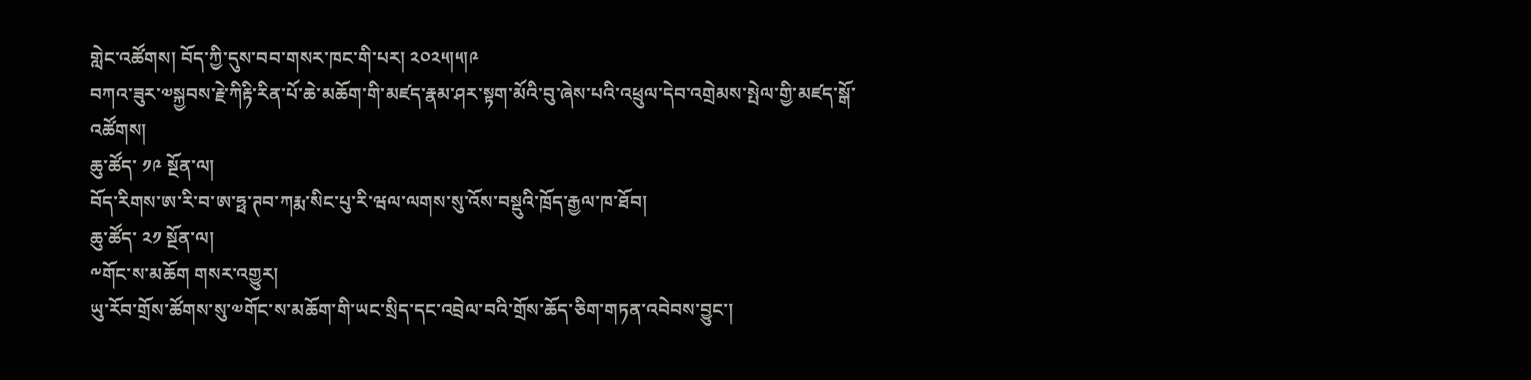གླེང་འཚོགས། བོད་ཀྱི་དུས་བབ་གསར་ཁང་གི་པར། ༢༠༢༥།༥།༩
བཀའ་ཟུར་༧སྐྱབས་རྗེ་ཀིརྟི་རིན་པོ་ཆེ་མཆོག་གི་མཛད་རྣམ་ཤར་སྟག་མོའི་བུ་ཞེས་པའི་འཕྲུལ་དེབ་འགྲེམས་སྤེལ་གྱི་མཛད་སྒོ་འཚོགས།
ཆུ་ཚོད་ ༡༩ སྔོན་ལ།
བོད་རིགས་ཨ་རི་བ་ཨ་ཧྥ་ཊབ་ཀརྨ་སིང་པུ་རི་ཝལ་ལགས་སུ་འོས་བསྡུའི་ཁྲོད་རྒྱལ་ཁ་ཐོབ།
ཆུ་ཚོད་ ༢༡ སྔོན་ལ།
༸གོང་ས་མཆོག གསར་འགྱུར།
ཡུ་རོབ་གྲོས་ཚོགས་སུ་༧གོང་ས་མཆོག་གི་ཡང་སྲིད་དང་འབྲེལ་བའི་གྲོས་ཆོད་ཅིག་གཏན་འབེབས་བྱུང་།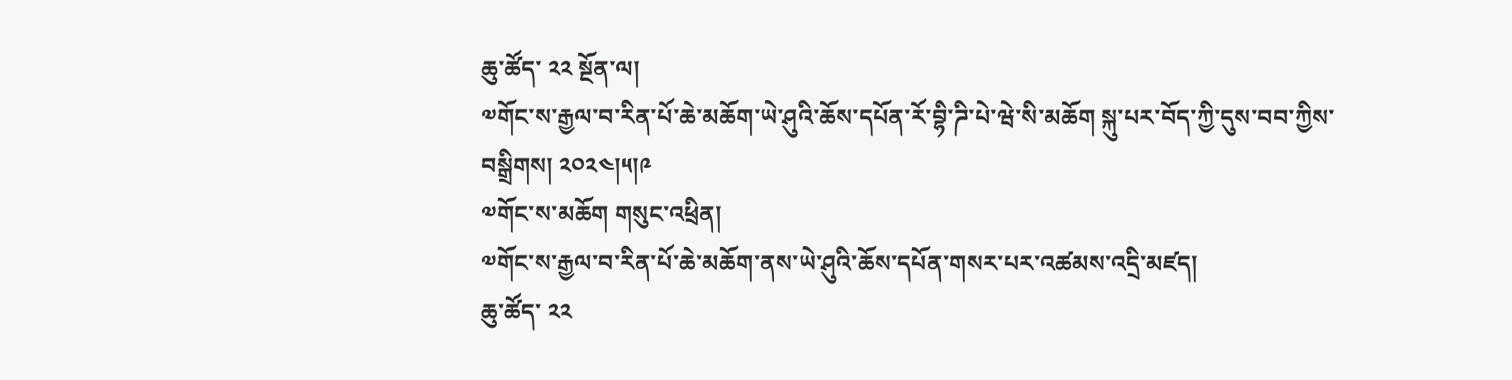ཆུ་ཚོད་ ༢༢ སྔོན་ལ།
༧གོང་ས་རྒྱལ་བ་རིན་པོ་ཆེ་མཆོག་ཡེ་ཤུའི་ཆོས་དཔོན་རོ་བྷི་ཌི་པེ་ཝེ་སི་མཆོག སྐུ་པར་བོད་ཀྱི་དུས་བབ་ཀྱིས་བསྒྲིགས། ༢༠༢༤།༥།༩
༧གོང་ས་མཆོག གསུང་འཕྲིན།
༧གོང་ས་རྒྱལ་བ་རིན་པོ་ཆེ་མཆོག་ནས་ཡེ་ཤུའི་ཆོས་དཔོན་གསར་པར་འཚམས་འདྲི་མཛད།
ཆུ་ཚོད་ ༢༢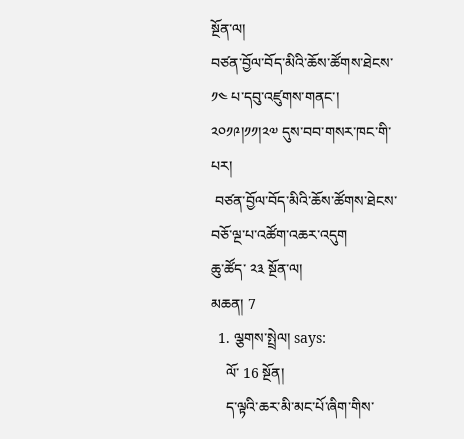སྔོན་ལ།
བཙན་བྱོལ་བོད་མིའི་ཆོས་ཚོགས་ཐེངས་ ༡༤ པ་དབུ་འཛུགས་གནང་། ༢༠༡༩།༡༡།༢༧ དུས་བབ་གསར་ཁང་གི་པར།
 བཙན་བྱོལ་བོད་མིའི་ཆོས་ཚོགས་ཐེངས་བཅོ་ལྔ་པ་འཚོག་འཆར་འདུག
ཆུ་ཚོད་ ༢༣ སྔོན་ལ།
མཆན། 7
  1. ལྕགས་སྤྲེལ། says:
    ལོ་ 16 སྔོན།
    ད་ལྟའི་ཆར་མི་མང་པོ་ཞིག་གིས་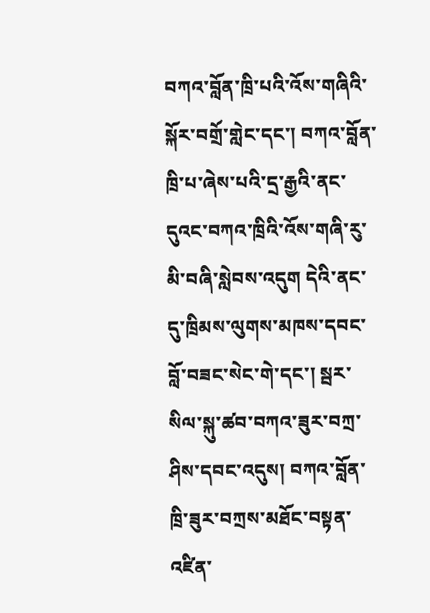བཀའ་བློན་ཁྲི་པའི་འོས་གཞིའི་སྐོར་བགྲོ་གླེང་དང་། བཀའ་བློན་ཁྲི་པ་ཞེས་པའི་དྲ་རྒྱའི་ནང་དུའང་བཀའ་ཁྲིའི་འོས་གཞི་རུ་མི་བཞི་སླེབས་འདུག དེའི་ནང་དུ་ཁྲིམས་ལུགས་མཁས་དབང་བློ་བཟང་སེང་གེ་དང་། སྦར་སིལ་སྐུ་ཚབ་བཀའ་ཟུར་བཀྲ་ཤིས་དབང་འདུས། བཀའ་བློན་ཁྲི་ཟུར་བཀྲས་མཐོང་བསྟན་འཛིན་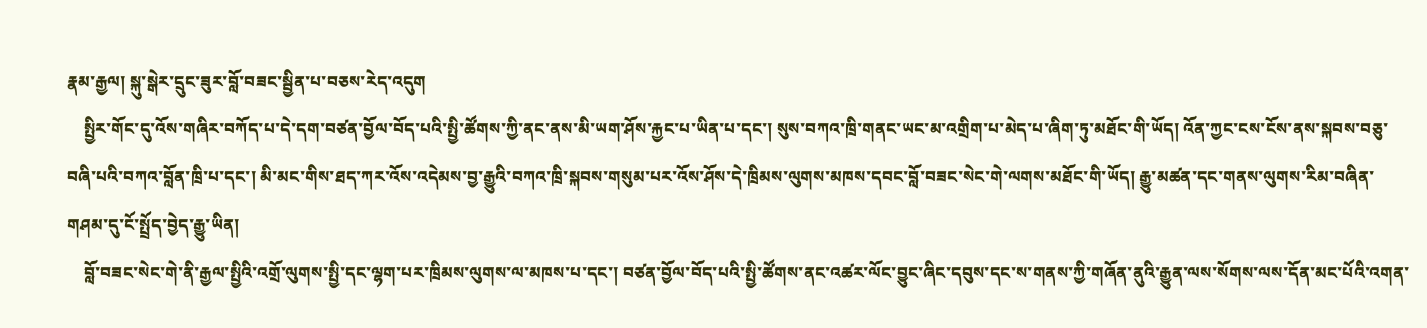རྣམ་རྒྱལ། སྐུ་སྒེར་དྲུང་ཟུར་བློ་བཟང་སྦྱིན་པ་བཅས་རེད་འདུག
    སྤྱིར་གོང་དུ་འོས་གཞིར་བཀོད་པ་དེ་དག་བཙན་བྱོལ་བོད་པའི་སྤྱི་ཚོགས་ཀྱི་ནང་ནས་མི་ཡག་ཤོས་རྐྱང་པ་ཡིན་པ་དང་། སུས་བཀའ་ཁྲི་གནང་ཡང་མ་འགྲིག་པ་མེད་པ་ཞིག་ཏུ་མཐོང་གི་ཡོད། འོན་ཀྱང་ངས་ངོས་ནས་སྐབས་བཅུ་བཞི་པའི་བཀའ་བློན་ཁྲི་པ་དང་། མི་མང་གིས་ཐད་ཀར་འོས་འདེམས་བྱ་རྒྱུའི་བཀའ་ཁྲི་སྐབས་གསུམ་པར་འོས་ཤོས་དེ་ཁྲིམས་ལུགས་མཁས་དབང་བློ་བཟང་སེང་གེ་ལགས་མཐོང་གི་ཡོད། རྒྱུ་མཚན་དང་གནས་ལུགས་རིམ་བཞིན་གཤམ་དུ་ངོ་སྤྲོད་བྱེད་རྒྱུ་ཡིན།
    བློ་བཟང་སེང་གེ་ནི་རྒྱལ་སྤྱིའི་འགྲོ་ལུགས་སྤྱི་དང་ལྷག་པར་ཁྲིམས་ལུགས་ལ་མཁས་པ་དང་། བཙན་བྱོལ་བོད་པའི་སྤྱི་ཚོགས་ནང་འཚར་ལོང་བྱུང་ཞིང་དབུས་དང་ས་གནས་ཀྱི་གཞོན་ནུའི་རྒྱུན་ལས་སོགས་ལས་དོན་མང་པོའི་འགན་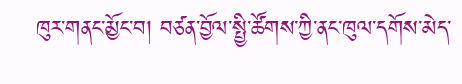ཁུར་གནང་མྱོང་བ། བཙན་བྱོལ་སྤྱི་ཚོགས་ཀྱི་ནང་ཁུལ་དགོས་མེད་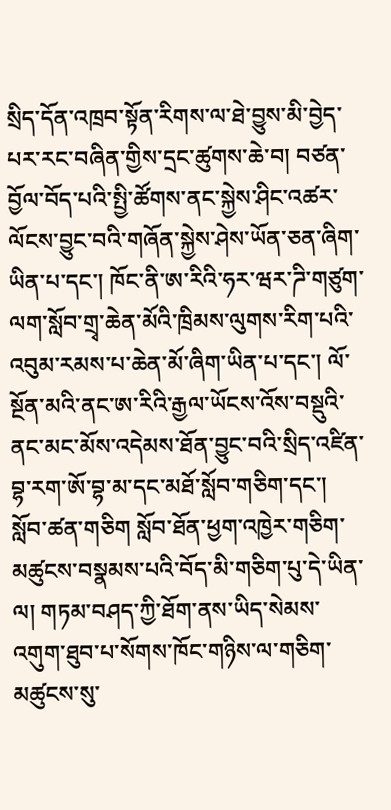སྲིད་དོན་འཁྲབ་སྟོན་རིགས་ལ་ཐེ་བྱུས་མི་བྱེད་པར་རང་བཞིན་གྱིས་དྲང་ཚུགས་ཆེ་བ། བཙན་བྱོལ་བོད་པའི་སྤྱི་ཚོགས་ནང་སྐྱེས་ཤིང་འཚར་ལོངས་བྱུང་བའི་གཞོན་སྐྱེས་ཤེས་ཡོན་ཅན་ཞིག་ཡིན་པ་དང་། ཁོང་ནི་ཨ་རིའི་ཧར་ཝར་ཌི་གཙུག་ལག་སློབ་གྲྭ་ཆེན་མོའི་ཁྲིམས་ལུགས་རིག་པའི་འབུམ་རམས་པ་ཆེན་མོ་ཞིག་ཡིན་པ་དང་། ལོ་སྔོན་མའི་ནང་ཨ་རིའི་རྒྱལ་ཡོངས་འོས་བསྡུའི་ནང་མང་མོས་འདེམས་ཐོན་བྱུང་བའི་སྲིད་འཛིན་བྷ་རག་ཨོ་བྷ་མ་དང་མཐོ་སློབ་གཅིག་དང་། སློབ་ཚན་གཅིག སློབ་ཐོན་ཕྱག་འཁྱེར་གཅིག་མཚུངས་བསྣམས་པའི་བོད་མི་གཅིག་པུ་དེ་ཡིན་ལ། གཏམ་བཤད་ཀྱི་ཐོག་ནས་ཡིད་སེམས་འགུག་ཐུབ་པ་སོགས་ཁོང་གཉིས་ལ་གཅིག་མཚུངས་སུ་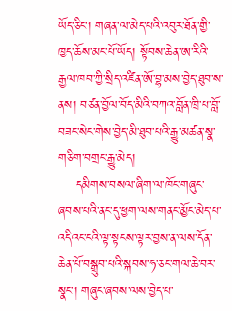ཡོད་ཅིང་། གཞན་ལ་མེད་པའི་འབུར་ཐོན་གྱི་ཁྱད་ཆོས་མང་པོ་ཡོད། སྟོབས་ཆེན་ཨ་རིའི་རྒྱལ་ཁབ་ཀྱི་སྲིད་འཛིན་ཨོ་བྷ་མས་བྱེད་ཐུབ་ས་ནས། བཙན་བྱོལ་བོད་མིའི་བཀའ་བློན་ཁྲི་པ་བློ་བཟང་སེང་གེས་བྱེད་མི་ཐུབ་པའི་རྒྱུ་མཚན་སྣ་གཅིག་བགྲང་རྒྱུ་མེད།
    དམིགས་བསལ་ཞིག་ལ་ཁོང་གཞུང་ཞབས་པའི་ནང་དུ་ཕྱག་ལས་གནང་མྱོང་མེད་པ་འདིའང་ངའི་ལྟ་སྟངས་ལྟར་བྱས་ན་ལས་དོན་ཆེན་པོ་བསྒྲུབ་པའི་སྐབས་ཧ་ཅང་གལ་ཆེ་བར་སྣང་། གཞུང་ཞབས་ལས་བྱེད་པ་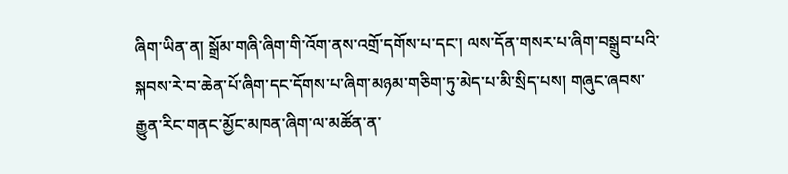ཞིག་ཡིན་ན། སྒྲོམ་གཞི་ཞིག་གི་འོག་ནས་འགྲོ་དགོས་པ་དང་། ལས་དོན་གསར་པ་ཞིག་བསྒྲུབ་པའི་སྐབས་རེ་བ་ཆེན་པོ་ཞིག་དང་དོགས་པ་ཞིག་མཉམ་གཅིག་ཏུ་མེད་པ་མི་སྲིད་པས། གཞུང་ཞབས་རྒྱུན་རིང་གནང་མྱོང་མཁན་ཞིག་ལ་མཚོན་ན་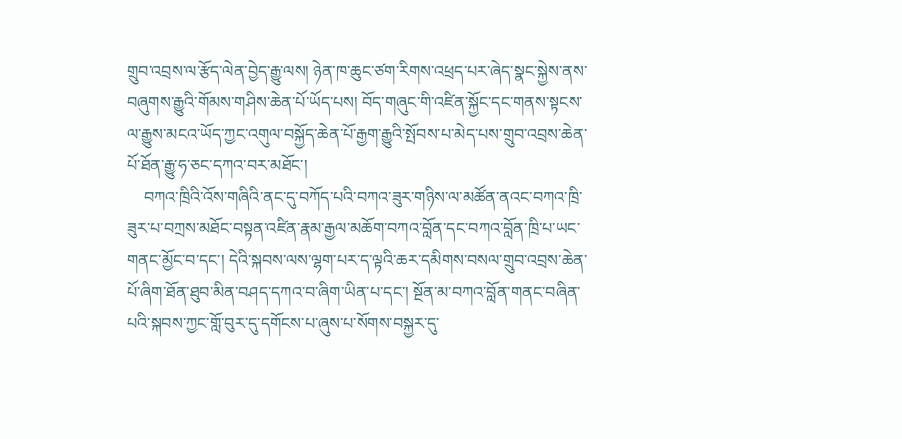གྲུབ་འབྲས་ལ་རྩོད་ལེན་བྱེད་རྒྱུ་ལས། ཉེན་ཁ་ཆུང་ཙག་རིགས་འཕྲད་པར་ཞེད་སྣང་སྐྱེས་ནས་བཞུགས་རྒྱུའི་གོམས་གཤིས་ཆེན་པོ་ཡོད་པས། བོད་གཞུང་གི་འཛིན་སྐྱོང་དང་གནས་སྟངས་ལ་རྒྱུས་མངའ་ཡོད་ཀྱང་འགུལ་བསྐྱོད་ཆེན་པོ་རྒྱག་རྒྱུའི་སྤོབས་པ་མེད་པས་གྲུབ་འབྲས་ཆེན་པོ་ཐོན་རྒྱུ་ཧ་ཅང་དཀའ་བར་མཐོང་།
    བཀའ་ཁྲིའི་འོས་གཞིའི་ནང་དུ་བཀོད་པའི་བཀའ་ཟུར་གཉིས་ལ་མཚོན་ནའང་བཀའ་ཁྲི་ཟུར་པ་བཀྲས་མཐོང་བསྟན་འཛིན་རྣམ་རྒྱལ་མཆོག་བཀའ་བློན་དང་བཀའ་བློན་ཁྲི་པ་ཡང་གནང་མྱོང་བ་དང་། དེའི་སྐབས་ལས་ལྷག་པར་ད་ལྟའི་ཆར་དམིགས་བསལ་གྲུབ་འབྲས་ཆེན་པོ་ཞིག་ཐོན་ཐུབ་མིན་བཤད་དཀའ་བ་ཞིག་ཡིན་པ་དང་། སྔོན་མ་བཀའ་བློན་གནང་བཞིན་པའི་སྐབས་ཀྱང་གློ་བུར་དུ་དགོངས་པ་ཞུས་པ་སོགས་བསྐྱར་དུ་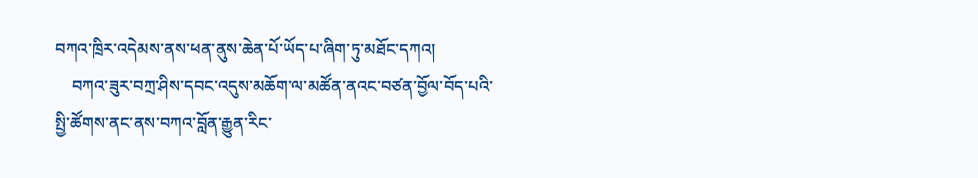བཀའ་ཁྲིར་འདེམས་ནས་ཕན་ནུས་ཆེན་པོ་ཡོད་པ་ཞིག་ཏུ་མཐོང་དཀའ།
    བཀའ་ཟུར་བཀྲ་ཤིས་དབང་འདུས་མཆོག་ལ་མཚོན་ནའང་བཙན་བྱོལ་བོད་པའི་སྤྱི་ཚོགས་ནང་ནས་བཀའ་བློན་རྒྱུན་རིང་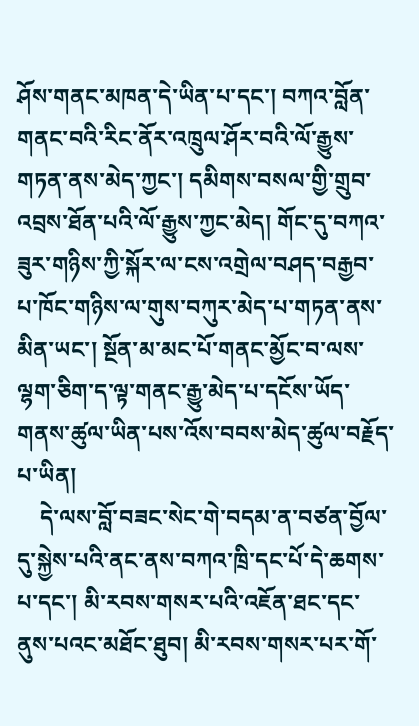ཤོས་གནང་མཁན་དེ་ཡིན་པ་དང་། བཀའ་བློན་གནང་བའི་རིང་ནོར་འཁྲུལ་ཤོར་བའི་ལོ་རྒྱུས་གཏན་ནས་མེད་ཀྱང་། དམིགས་བསལ་གྱི་གྲུབ་འབྲས་ཐོན་པའི་ལོ་རྒྱུས་ཀྱང་མེད། གོང་དུ་བཀའ་ཟུར་གཉིས་ཀྱི་སྐོར་ལ་ངས་འགྲེལ་བཤད་བརྒྱབ་པ་ཁོང་གཉིས་ལ་གུས་བཀུར་མེད་པ་གཏན་ནས་མིན་ཡང་། སྔོན་མ་མང་པོ་གནང་མྱོང་བ་ལས་ལྷག་ཅིག་ད་ལྟ་གནང་རྒྱུ་མེད་པ་དངོས་ཡོད་གནས་ཚུལ་ཡིན་པས་འོས་བབས་མེད་ཚུལ་བརྗོད་པ་ཡིན།
    དེ་ལས་བློ་བཟང་སེང་གེ་བདམ་ན་བཙན་བྱོལ་དུ་སྐྱེས་པའི་ནང་ནས་བཀའ་ཁྲི་དང་པོ་དེ་ཆགས་པ་དང་། མི་རབས་གསར་པའི་འཇོན་ཐང་དང་ནུས་པའང་མཐོང་ཐུབ། མི་རབས་གསར་པར་གོ་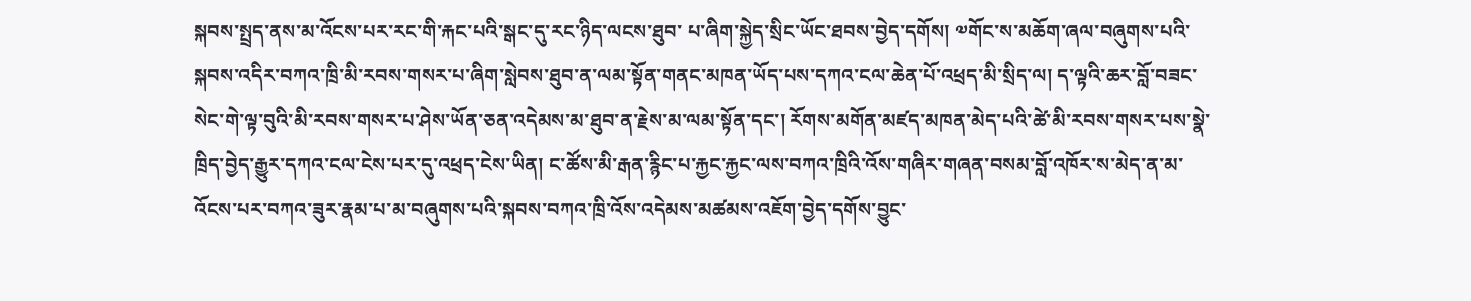སྐབས་སྤྲད་ནས་མ་འོངས་པར་རང་གི་རྐང་པའི་སྒང་དུ་རང་ཉིད་ལངས་ཐུབ་ པ་ཞིག་སྐྱེད་སྲིང་ཡོང་ཐབས་བྱེད་དགོས། ༧གོང་ས་མཆོག་ཞལ་བཞུགས་པའི་སྐབས་འདིར་བཀའ་ཁྲི་མི་རབས་གསར་པ་ཞིག་སླེབས་ཐུབ་ན་ལམ་སྟོན་གནང་མཁན་ཡོད་པས་དཀའ་ངལ་ཆེན་པོ་འཕྲད་མི་སྲིད་ལ། ད་ལྟའི་ཆར་བློ་བཟང་སེང་གེ་ལྟ་བུའི་མི་རབས་གསར་པ་ཤེས་ཡོན་ཅན་འདེམས་མ་ཐུབ་ན་རྗེས་མ་ལམ་སྟོན་དང་། རོགས་མགོན་མཛད་མཁན་མེད་པའི་ཚེ་མི་རབས་གསར་པས་སྣེ་ཁྲིད་བྱེད་རྒྱུར་དཀའ་ངལ་ངེས་པར་དུ་འཕྲད་ངེས་ཡིན། ང་ཚོས་མི་རྒན་རྙིང་པ་རྐྱང་རྐྱང་ལས་བཀའ་ཁྲིའི་འོས་གཞིར་གཞན་བསམ་བློ་འཁོར་ས་མེད་ན་མ་འོངས་པར་བཀའ་ཟུར་རྣམ་པ་མ་བཞུགས་པའི་སྐབས་བཀའ་ཁྲི་འོས་འདེམས་མཚམས་འཇོག་བྱེད་དགོས་བྱུང་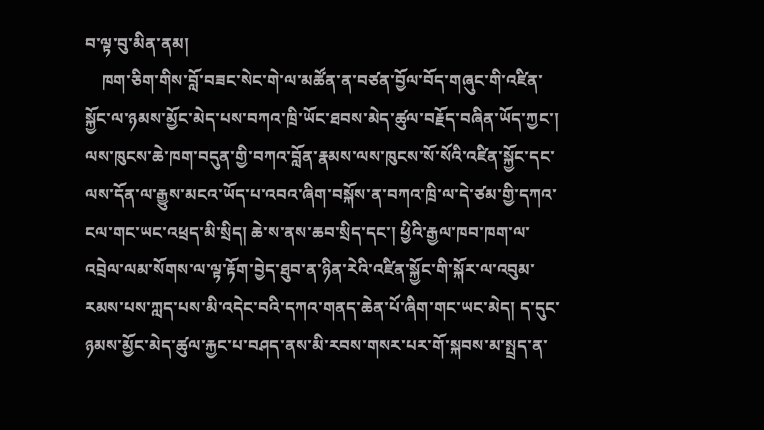བ་ལྟ་བུ་མིན་ནམ།
    ཁག་ཅིག་གིས་བློ་བཟང་སེང་གེ་ལ་མཚོན་ན་བཙན་བྱོལ་བོད་གཞུང་གི་འཛིན་སྐྱོང་ལ་ཉམས་མྱོང་མེད་པས་བཀའ་ཁྲི་ཡོང་ཐབས་མེད་ཚུལ་བརྗོད་བཞིན་ཡོད་ཀྱང་། ལས་ཁུངས་ཆེ་ཁག་བདུན་གྱི་བཀའ་བློན་རྣམས་ལས་ཁུངས་སོ་སོའི་འཛིན་སྐྱོང་དང་ལས་དོན་ལ་རྒྱུས་མངའ་ཡོད་པ་འབའ་ཞིག་བསྐོས་ན་བཀའ་ཁྲི་ལ་དེ་ཙམ་གྱི་དཀའ་ངལ་གང་ཡང་འཕྲད་མི་སྲིད། ཆེ་ས་ནས་ཆབ་སྲིད་དང་། ཕྱིའི་རྒྱལ་ཁབ་ཁག་ལ་འབྲེལ་ལམ་སོགས་ལ་ལྟ་རྟོག་བྱེད་ཐུབ་ན་ཉིན་རེའི་འཛིན་སྐྱོང་གི་སྐོར་ལ་འབུམ་རམས་པས་ཀླད་པས་མི་འདེང་བའི་དཀའ་གནད་ཆེན་པོ་ཞིག་གང་ཡང་མེད། ད་དུང་ཉམས་མྱོང་མེད་ཚུལ་རྐྱང་པ་བཤད་ནས་མི་རབས་གསར་པར་གོ་སྐབས་མ་སྤྲད་ན་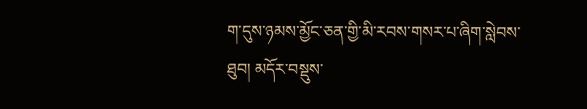ག་དུས་ཉམས་མྱོང་ཅན་གྱི་མི་རབས་གསར་པ་ཞིག་སླེབས་ཐུབ། མདོར་བསྡུས་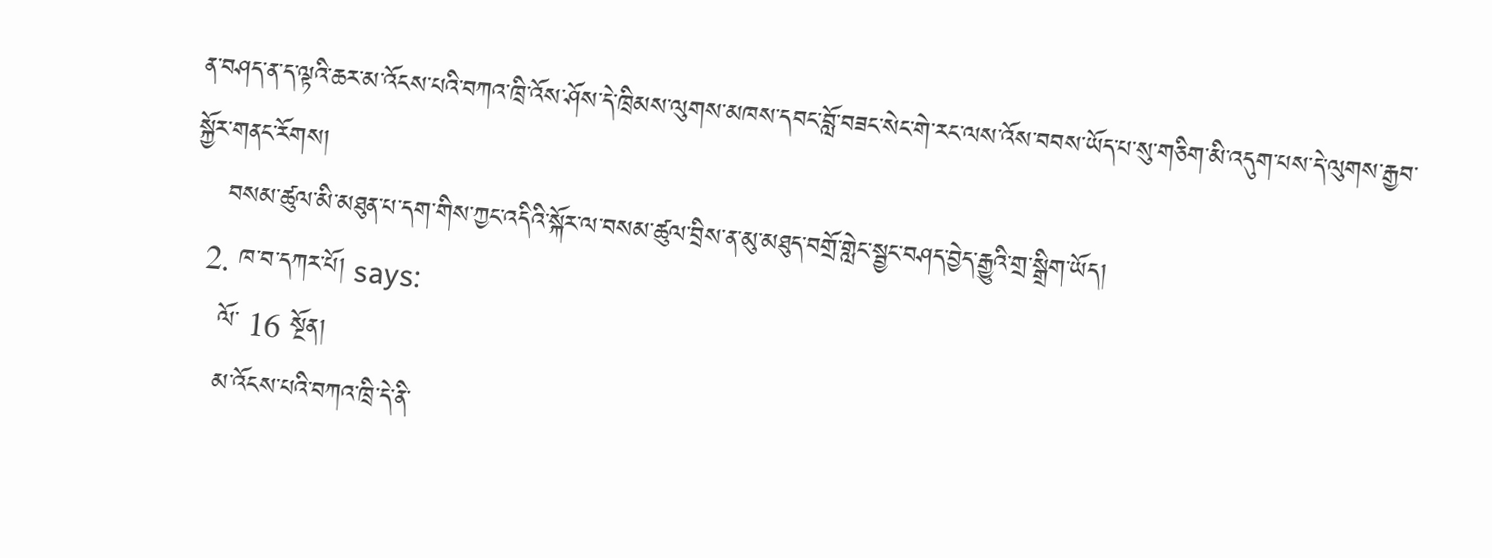ན་བཤད་ན་ད་ལྟའི་ཆར་མ་འོངས་པའི་བཀའ་ཁྲི་འོས་ཤོས་དེ་ཁྲིམས་ལུགས་མཁས་དབང་བློ་བཟང་སེང་གེ་རང་ལས་འོས་བབས་ཡོད་པ་སུ་གཅིག་མི་འདུག་པས་དེ་ལུགས་རྒྱབ་སྐྱོར་གནང་རོགས།
    བསམ་ཚུལ་མི་མཐུན་པ་དག་གིས་ཀྱང་འདིའི་སྐོར་ལ་བསམ་ཚུལ་བྲིས་ན་མུ་མཐུད་བགྲོ་གླེང་སྦྱང་བཤད་བྱེད་རྒྱུའི་གྲ་སྒྲིག་ཡོད།
  2. ཁ་བ་དཀར་པོ། says:
    ལོ་ 16 སྔོན།
    མ་འོངས་པའི་བཀའ་ཁྲི་དེ་ནི་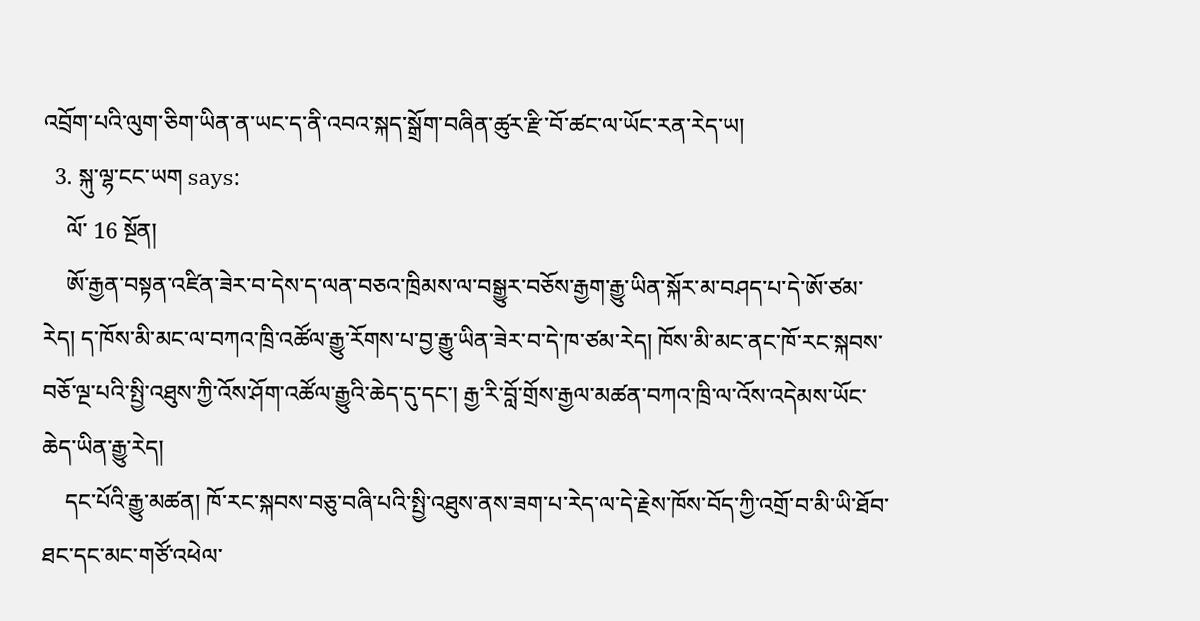འབྲོག་པའི་ལུག་ཅིག་ཡིན་ན་ཡང་ད་ནི་འབའ་སྐད་སྒྲོག་བཞིན་ཚུར་རྫི་བོ་ཚང་ལ་ཡོང་རན་རེད་ཡ།
  3. སྐུ་ལྷ་ངང་ཡག says:
    ལོ་ 16 སྔོན།
    ཨོ་རྒྱན་བསྟན་འཛིན་ཟེར་བ་དེས་ད་ལན་བཅའ་ཁྲིམས་ལ་བསྒྱུར་བཅོས་རྒྱག་རྒྱུ་ཡིན་སྐོར་མ་བཤད་པ་དེ་ཨོ་ཙམ་རེད། ད་ཁོས་མི་མང་ལ་བཀའ་ཁྲི་འཚོལ་རྒྱུ་རོགས་པ་བྱ་རྒྱུ་ཡིན་ཟེར་བ་དེ་ཁ་ཙམ་རེད། ཁོས་མི་མང་ནང་ཁོ་རང་སྐབས་བཅོ་ལྔ་པའི་སྤྱི་འཐུས་ཀྱི་འོས་ཤོག་འཚོལ་རྒྱུའི་ཆེད་དུ་དང་། རྒྱ་རི་བློ་གྲོས་རྒྱལ་མཚན་བཀའ་ཁྲི་ལ་འོས་འདེམས་ཡོང་ཆེད་ཡིན་རྒྱུ་རེད།
    དང་པོའི་རྒྱུ་མཚན། ཁོ་རང་སྐབས་བཅུ་བཞི་པའི་སྤྱི་འཐུས་ནས་ཟག་པ་རེད་ལ་དེ་རྗེས་ཁོས་བོད་ཀྱི་འགྲོ་བ་མི་ཡི་ཐོབ་ཐང་དང་མང་གཙོ་འཕེལ་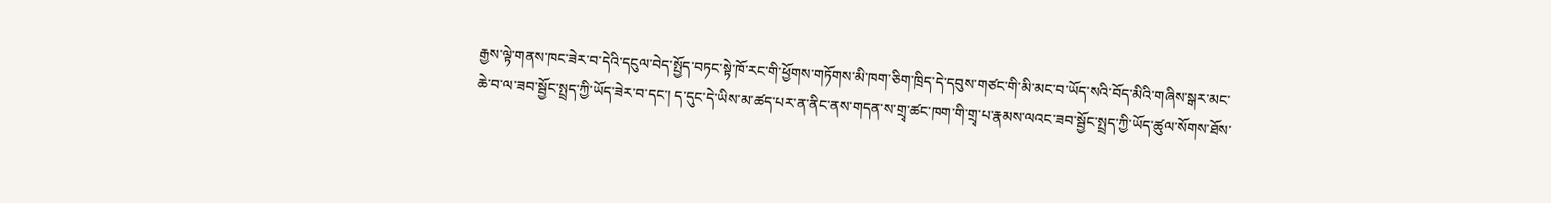རྒྱས་ལྟེ་གནས་ཁང་ཟེར་བ་དེའི་དངུལ་བེད་སྤྱོད་བཏང་སྟེ་ཁོ་རང་གི་ཕྱོགས་གཏོགས་མི་ཁག་ཅིག་ཁྲིད་དེ་དབུས་གཙང་གི་མི་མང་བ་ཡོད་སའི་བོད་མིའི་གཞིས་སྒར་མང་ཆེ་བ་ལ་ཟབ་སྦྱོང་སྤྲད་ཀྱི་ཡོད་ཟེར་བ་དང་། ད་དུང་དེ་ཡིས་མ་ཚད་པར་ན་ནིང་ནས་གདན་ས་གྲྭ་ཚང་ཁག་གི་གྲྭ་པ་རྣམས་ལའང་ཟབ་སྦྱོང་སྤྲད་ཀྱི་ཡོད་ཚུལ་སོགས་ཐོས་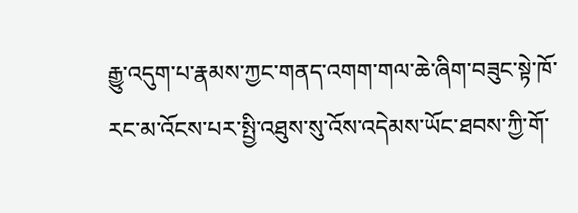རྒྱུ་འདུག་པ་རྣམས་ཀྱང་གནད་འགག་གལ་ཆེ་ཞིག་བཟུང་སྟེ་ཁོ་རང་མ་འོངས་པར་སྤྱི་འཐུས་སུ་འོས་འདེམས་ཡོང་ཐབས་ཀྱི་གོ་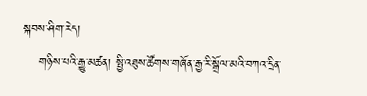སྐབས་ཤིག་རེད།
    གཉིས་པའི་རྒྱུ་མཚན། སྤྱི་འཐུས་ཚོགས་གཞོན་རྒྱ་རི་སྒྲོལ་མའི་བཀའ་དྲིན་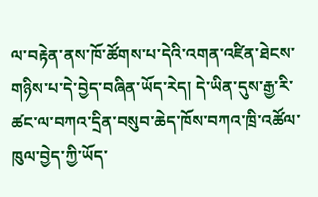ལ་བརྟེན་ནས་ཁོ་ཚོགས་པ་དེའི་འགན་འཛིན་ཐེངས་གཉིས་པ་དེ་བྱེད་བཞིན་ཡོད་རེད། དེ་ཡིན་དུས་རྒྱ་རི་ཚང་ལ་བཀའ་དྲིན་བསུབ་ཆེད་ཁོས་བཀའ་ཁྲི་འཚོལ་ཁུལ་བྱེད་ཀྱི་ཡོད་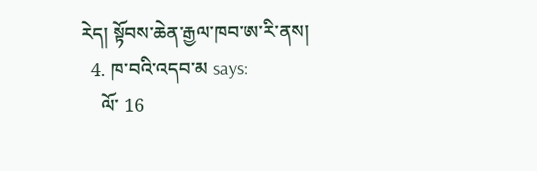རེད། སྟོབས་ཆེན་རྒྱལ་ཁབ་ཨ་རི་ནས།
  4. ཁ་བའི་འདབ་མ says:
    ལོ་ 16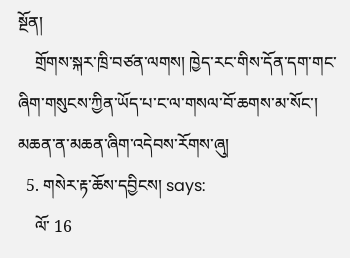སྔོན།
    གྲོགས་སྐར་ཁྲི་བཙན་ལགས། ཁྱེད་རང་གིས་དོན་དག་གང་ཞིག་གསུངས་ཀྱིན་ཡོད་པ་ང་ལ་གསལ་བོ་ཆགས་མ་སོང་། མཆན་ན་མཆན་ཞིག་འདེབས་རོགས་ཞུ།
  5. གསེར་རྟ་ཆོས་དབྱིངས། says:
    ལོ་ 16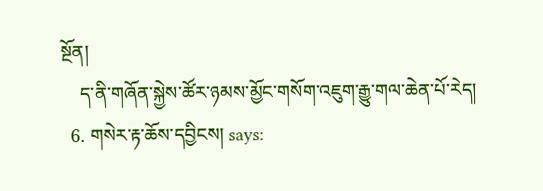སྔོན།
    ད་ནི་གཞོན་སྐྱེས་ཚོར་ཉམས་མྱོང་གསོག་འཇུག་རྒྱུ་གལ་ཆེན་པོ་རེད།
  6. གསེར་རྟ་ཆོས་དབྱིངས། says: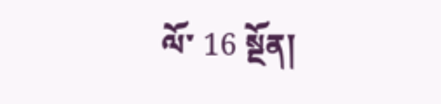ལོ་ 16 སྔོན།